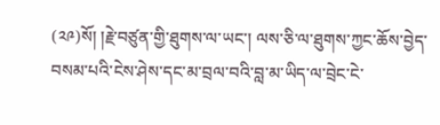(༢༩)སོ། །རྗེ་བཙུན་གྱི་ཐུགས་ལ་ཡང་། ལས་ཅི་ལ་ཐུགས་ཀྱང་ཆོས་བྱེད་བསམ་པའི་ངེས་ཤེས་དང་མ་བྲལ་བའི་བླ་མ་ཡིད་ལ་བྲེང་ངེ་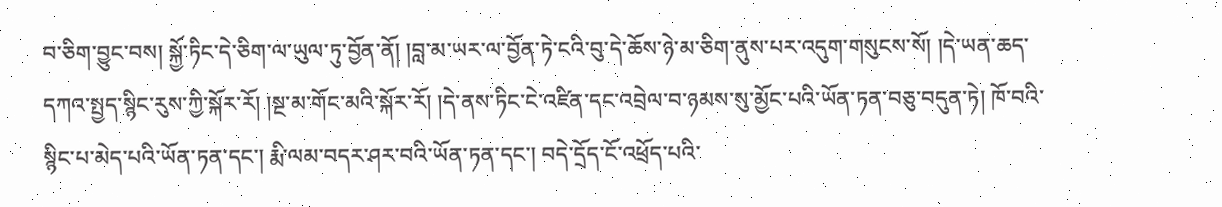བ་ཅིག་བྱུང་བས། སྐྱོ་ཏིང་དེ་ཅིག་ལ་ཡུལ་ཏུ་བྱོན་ནོ། །བླ་མ་ཡར་ལ་བྱོན་ཏེ་ངའི་བུ་དེ་ཆོས་ཉེ་མ་ཅིག་ནུས་པར་འདུག་གསུངས་སོ། །དེ་ཡན་ཆད་དཀའ་སྤྱད་སྙིང་རུས་ཀྱི་སྐོར་རོ། །སྔ་མ་གོང་མའི་སྐོར་རོ། །དེ་ནས་ཏིང་ངེ་འཛིན་དང་འབྲེལ་བ་ཉམས་སུ་མྱོང་པའི་ཡོན་ཏན་བཅུ་བདུན་ཏེ། ཁོ་བའི་སྙིང་པ་མེད་པའི་ཡོན་ཏན་དང་། རྨི་ལམ་བདར་ཤར་བའི་ཡོན་ཏན་དང་། བདེ་དྲོད་ངོ་འཕྲོད་པའི་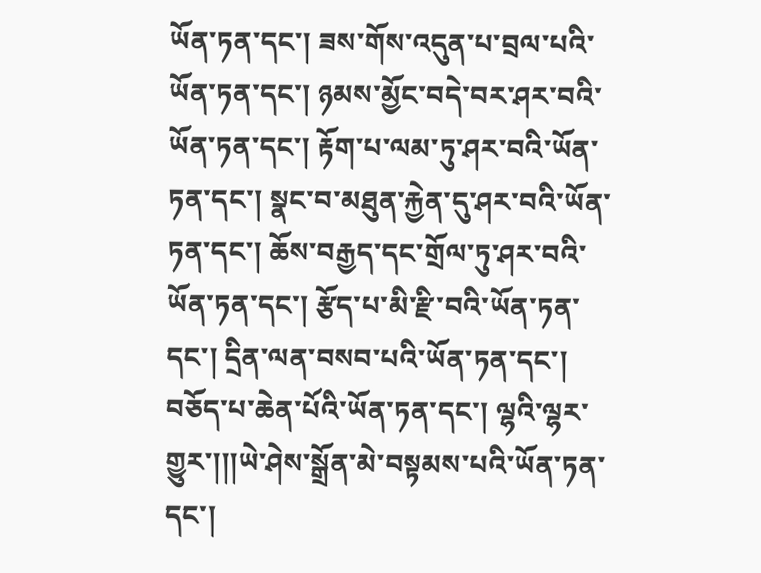ཡོན་ཏན་དང་། ཟས་གོས་འདུན་པ་བྲལ་པའི་ཡོན་ཏན་དང་། ཉམས་མྱོང་བདེ་བར་ཤར་བའི་ཡོན་ཏན་དང་། རྟོག་པ་ལམ་ཏུ་ཤར་བའི་ཡོན་ཏན་དང་། སྣང་བ་མཐུན་རྐྱེན་དུ་ཤར་བའི་ཡོན་ཏན་དང་། ཆོས་བརྒྱད་དང་གྲོལ་ཏུ་ཤར་བའི་ཡོན་ཏན་དང་། རྩོད་པ་མི་རྫི་བའི་ཡོན་ཏན་དང་། དྲིན་ལན་བསབ་པའི་ཡོན་ཏན་དང་། བཅོད་པ་ཆེན་པོའི་ཡོན་ཏན་དང་། ལྷའི་ལྷར་གྱུར་།།།ཡེ་ཤེས་སྒྲོན་མེ་བསྟམས་པའི་ཡོན་ཏན་དང་།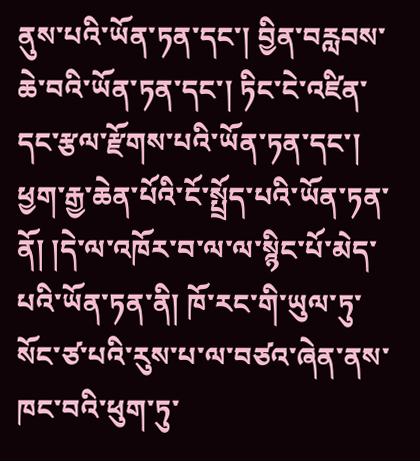ནུས་པའི་ཡོན་ཏན་དང་། བྱིན་བརླབས་ཆེ་བའི་ཡོན་ཏན་དང་། ཏིང་ངེ་འཛིན་དང་རྩལ་རྫོགས་པའི་ཡོན་ཏན་དང་། ཕྱག་རྒྱ་ཆེན་པོའི་ངོ་སྤྲོད་པའི་ཡོན་ཏན་ནོ། །དེ་ལ་འཁོར་བ་ལ་ལ་སྙིང་པོ་མེད་པའི་ཡོན་ཏན་ནི། ཁོ་རང་གི་ཡུལ་ཏུ་སོང་ཙ་པའི་རུས་པ་ལ་བཙའ་ཞེན་ནས་ཁང་བའི་ཕུག་ཏུ་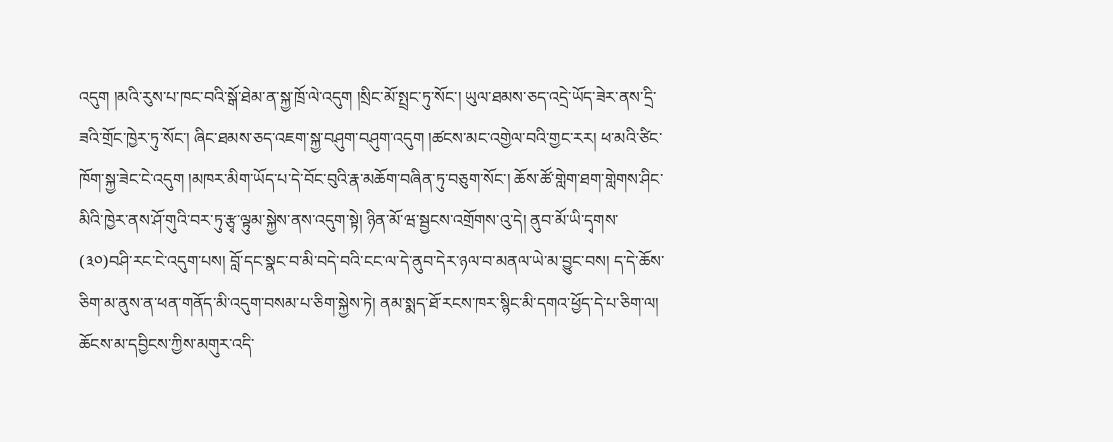འདུག །མའི་རུས་པ་ཁང་བའི་སྒོ་ཐེམ་ན་སྐྱ་ཁྲོ་ལེ་འདུག །སྲིང་མོ་སྤྲང་ཏུ་སོང་། ཡུལ་ཐམས་ཅད་འདྲེ་ཡོད་ཟེར་ནས་དྲི་ཟའི་གྲོང་ཁྱེར་ཏུ་སོང་། ཞིང་ཐམས་ཅད་འཇག་སྐྱ་བཤུག་བཤུག་འདུག །ཚངས་མང་འགྱེལ་བའི་གྱང་རར། ཕ་མའི་ཙིང་ཁོག་སྐྱ་ཟེང་ངེ་འདུག །མཁར་མིག་ཡོད་པ་དེ་བོང་བུའི་རྣ་མཆོག་བཞིན་ཏུ་བཅུག་སོང་། ཆོས་ཚོ་གླེག་ཐག་གླེགས་ཤིང་མིའི་ཁྱེར་ནས་ཤོ་གུའི་བར་ཏུ་རྩྭ་ལྟུམ་སྐྱེས་ནས་འདུག་སྟེ། ཉིན་མོ་ཝ་སྦྱངས་འགྲོགས་འུ་དེ། ནུབ་མོ་ཡི་དྭགས་
(༣༠)བཤི་རང་ངེ་འདུག་པས། བློ་དང་སྣང་བ་མི་བདེ་བའི་ངང་ལ་དེ་ནུབ་དེར་ཉལ་བ་མནལ་ཡེ་མ་བྱུང་བས། ད་དེ་ཆོས་ཅིག་མ་ནུས་ན་ཕན་གནོད་མི་འདུག་བསམ་པ་ཅིག་སྐྱེས་ཏེ། ནམ་སྨད་ཐོ་རངས་ཁར་སྙིང་མི་དགའ་ཕྱོད་དེ་པ་ཅིག་ལ། ཆོངས་མ་དབྱིངས་ཀྱིས་མགུར་འདི་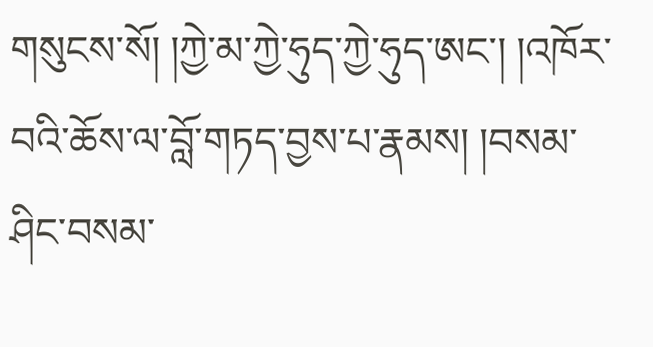གསུངས་སོ། །ཀྱེ་མ་ཀྱེ་ཧུད་ཀྱེ་ཧུད་ཨང་། །འཁོར་བའི་ཆོས་ལ་བློ་གཏད་བྱས་པ་རྣམས། །བསམ་ཤིང་བསམ་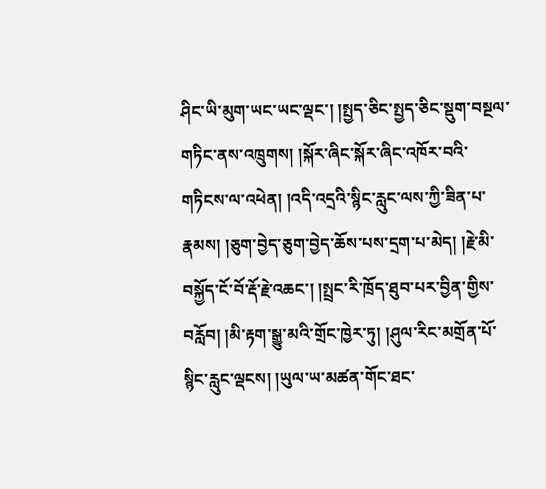ཤིང་ཡི་མུག་ཡང་ཡང་ལྡང་། །སྤྱད་ཅིང་སྤྱད་ཅིང་སྡུག་བསྔལ་གཏིང་ནས་འཁྲུགས། །སྐོར་ཞིང་སྐོར་ཞིང་འཁོར་བའི་གཏིངས་ལ་འཕེན། །འདི་འདྲའི་སྙིང་རླུང་ལས་ཀྱི་ཟིན་པ་རྣམས། །ཅུག་བྱེད་ཅུག་བྱེད་ཆོས་པས་དྲག་པ་མེད། །རྗེ་མི་བསྐྱོད་ངོ་བོ་རྡོ་རྗེ་འཆང་། །སྤྲང་རི་ཁྲོད་ཐུབ་པར་བྱིན་གྱིས་བརློབ། །མི་རྟག་སྒྱུ་མའི་གྲོང་ཁྱེར་ཏུ། །ཤུལ་རིང་མགྲོན་པོ་སྙིང་རླུང་ལྡངས། །ཡུལ་ཡ་མཚན་གོང་ཐང་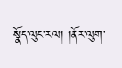སྣོད་ལུང་རལ། །ནོར་ལུག་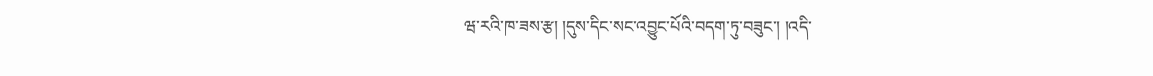ཝ་རའི་ཁ་ཟས་རྩ། །དུས་དིང་སང་འབྱུང་པོའི་བདག་ཏུ་བཟུང་། །འདི་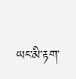ཡང་མི་རྟག་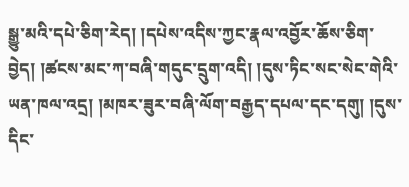སྒྱུ་མའི་དཔེ་ཅིག་རེད། །དཔེས་འདིས་ཀྱང་རྣལ་འབྱོར་ཆོས་ཅིག་བྱེད། །ཚངས་མང་ཀ་བཞི་གདུང་དྲུག་འདི། །དུས་ཏིང་སང་སེང་གེའི་ཡན་ཁལ་འདྲ། །མཁར་ཟུར་བཞི་ལོག་བརྒྱད་དཔལ་དང་དགུ། །དུས་དིང་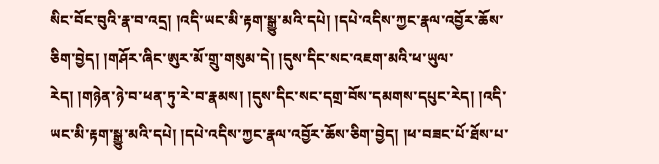སིང་བོང་བུའི་རྣ་བ་འདྲ། །འདི་ཡང་མི་རྟག་སྒྱུ་མའི་དཔེ། །དཔེ་འདིས་ཀྱང་རྣལ་འབྱོར་ཆོས་ཅིག་བྱེད། །གཤོར་ཞིང་ཨུར་མོ་གྲུ་གསུམ་དེ། །དུས་དིང་སང་འཇག་མའི་ཕ་ཡུལ་རེད། །གཉེན་ཉེ་བ་ཕན་ཏུ་རེ་བ་རྣམས། །དུས་དིང་སང་དགྲ་བོས་དམགས་དཔུང་རེད། །འདི་ཡང་མི་རྟག་སྒྱུ་མའི་དཔེ། །དཔེ་འདིས་ཀྱང་རྣལ་འབྱོར་ཆོས་ཅིག་བྱེད། །ཕ་བཟང་པོ་ཐོས་པ་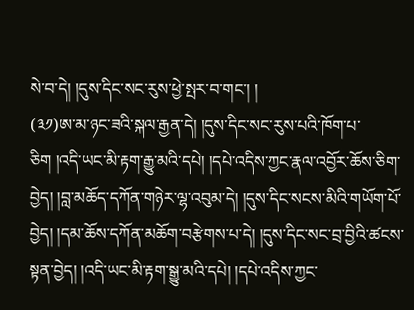སེ་བ་དེ། །དུས་དིང་སང་རུས་ཕྱེ་སྤར་བ་གང་། །
(༣༡)ཨ་མ་ཉང་ཟའི་སྐལ་རྒྱན་དེ། །དུས་དིང་སང་རུས་པའི་ཁོག་པ་ཅིག །འདི་ཡང་མི་རྟག་རྒྱུ་མའི་དཔེ། །དཔེ་འདིས་ཀྱང་རྣལ་འབྱོར་ཆོས་ཅིག་བྱེད། །བླ་མཆོད་དཀོན་གཉེར་ལྷ་འབུམ་དེ། །དུས་དིང་སངས་མིའི་གཡོག་པོ་བྱེད། །དམ་ཆོས་དཀོན་མཆོག་བརྩེགས་པ་དེ། །དུས་དིང་སང་བྲ་བྱིའི་ཚངས་སྟན་བྱེད། །འདི་ཡང་མི་རྟག་སྒྱུ་མའི་དཔེ། །དཔེ་འདིས་ཀྱང་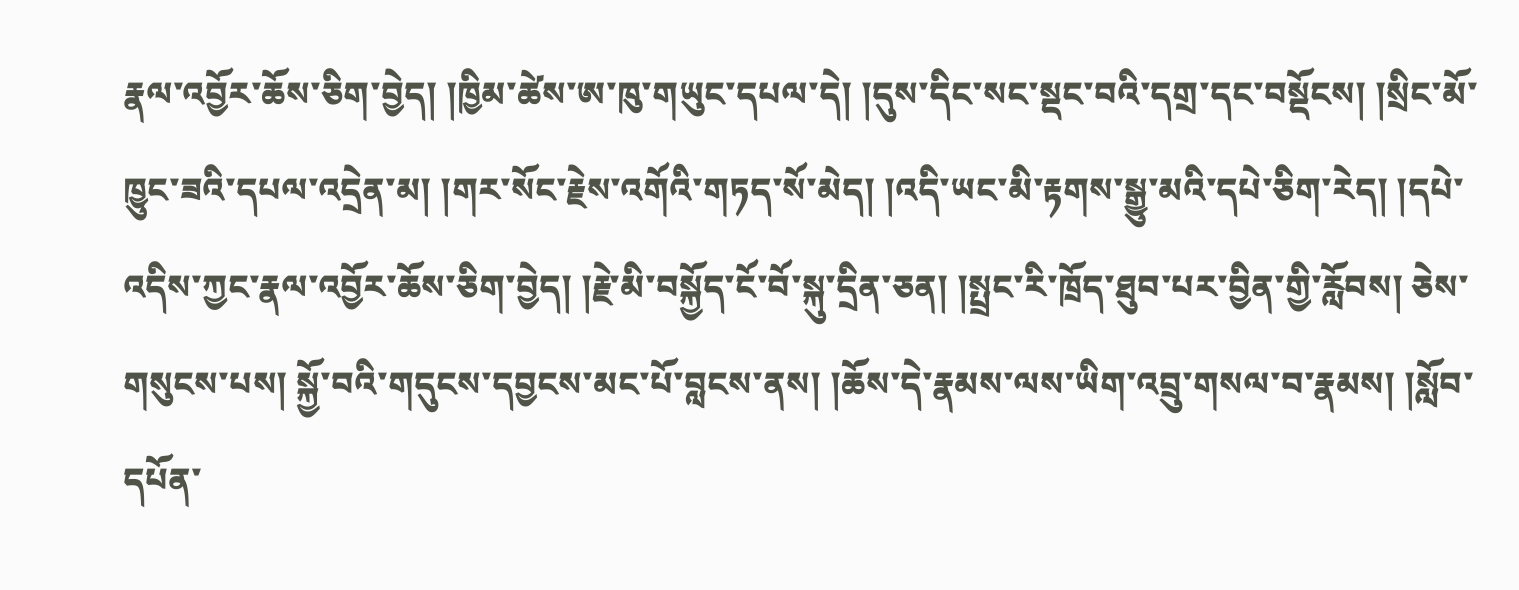རྣལ་འབྱོར་ཆོས་ཅིག་བྱེད། །ཁྱིམ་ཚེས་ཨ་ཁུ་གཡུང་དཔལ་དེ། །དུས་དིང་སང་སྡང་བའི་དགྲ་དང་བསྡོངས། །སྲིང་མོ་ཁྱུང་ཟའི་དཔལ་འདྲེན་མ། །གར་སོང་རྗེས་འགོའི་གཏད་སོ་མེད། །འདི་ཡང་མི་རྟགས་སྒྱུ་མའི་དཔེ་ཅིག་རེད། །དཔེ་འདིས་ཀྱང་རྣལ་འབྱོར་ཆོས་ཅིག་བྱེད། །རྗེ་མི་བསྐྱོད་ངོ་བོ་སྐུ་དྲིན་ཅན། །སྤྲང་རི་ཁྲོད་ཐུབ་པར་བྱིན་གྱི་རློབས། ཅེས་གསུངས་པས། སྐྱོ་བའི་གདུངས་དབྱངས་མང་པོ་བླངས་ནས། །ཆོས་དེ་རྣམས་ལས་ཡིག་འབྲུ་གསལ་བ་རྣམས། །སློབ་དཔོན་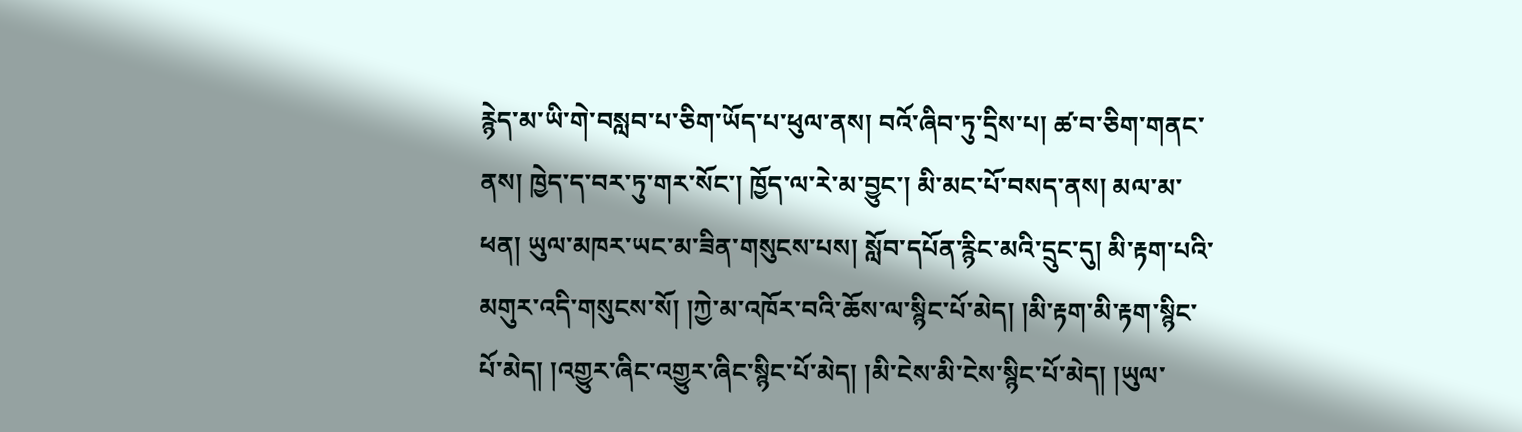རྙེད་མ་ཡི་གེ་བསླབ་པ་ཅིག་ཡོད་པ་ཕུལ་ནས། བའོ་ཞིབ་ཏུ་དྲིས་པ། ཚ་བ་ཅིག་གནང་ནས། ཁྱེད་ད་བར་ཏུ་གར་སོང་། ཁྱོད་ལ་རེ་མ་བྱུང་། མི་མང་པོ་བསད་ནས། མལ་མ་ཕན། ཡུལ་མཁར་ཡང་མ་ཟིན་གསུངས་པས། སློབ་དཔོན་རྙིང་མའི་དྲུང་དུ། མི་རྟག་པའི་མགུར་འདི་གསུངས་སོ། །ཀྱེ་མ་འཁོར་བའི་ཆོས་ལ་སྙིང་པོ་མེད། །མི་རྟག་མི་རྟག་སྙིང་པོ་མེད། །འགྱུར་ཞིང་འགྱུར་ཞིང་སྙིང་པོ་མེད། །མི་ངེས་མི་ངེས་སྙིང་པོ་མེད། །ཡུལ་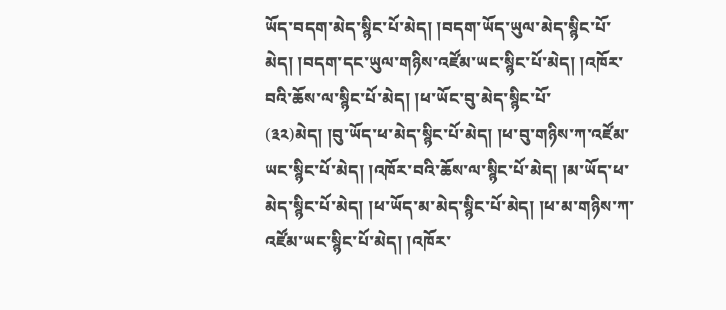ཡོད་བདག་མེད་སྙིང་པོ་མེད། །བདག་ཡོད་ཡུལ་མེད་སྙིང་པོ་མེད། །བདག་དང་ཡུལ་གཉིས་འཛོམ་ཡང་སྙིང་པོ་མེད། །འཁོར་བའི་ཆོས་ལ་སྙིང་པོ་མེད། །ཕ་ཡོང་བུ་མེད་སྙིང་པོ་
(༣༢)མེད། །བུ་ཡོད་ཕ་མེད་སྙིང་པོ་མེད། །ཕ་བུ་གཉིས་ཀ་འཛོམ་ཡང་སྙིང་པོ་མེད། །འཁོར་བའི་ཆོས་ལ་སྙིང་པོ་མེད། །མ་ཡོད་ཕ་མེད་སྙིང་པོ་མེད། །ཕ་ཡོད་མ་མེད་སྙིང་པོ་མེད། །ཕ་མ་གཉིས་ཀ་འཛོམ་ཡང་སྙིང་པོ་མེད། །འཁོར་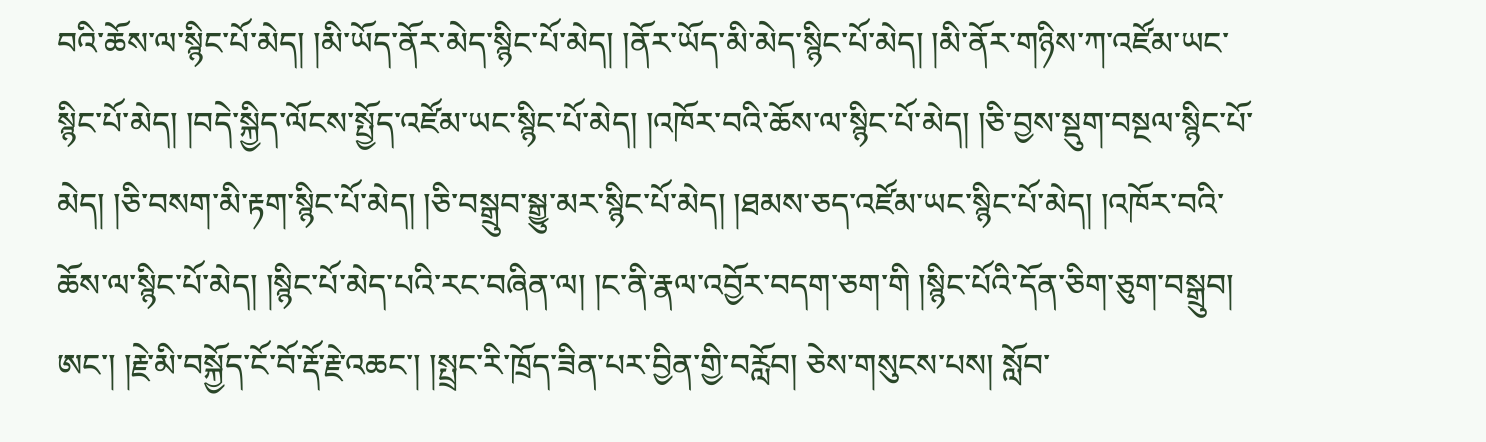བའི་ཆོས་ལ་སྙིང་པོ་མེད། །མི་ཡོད་ནོར་མེད་སྙིང་པོ་མེད། །ནོར་ཡོད་མི་མེད་སྙིང་པོ་མེད། །མི་ནོར་གཉིས་ཀ་འཛོམ་ཡང་སྙིང་པོ་མེད། །བདེ་སྐྱིད་ལོངས་སྤྱོད་འཛོམ་ཡང་སྙིང་པོ་མེད། །འཁོར་བའི་ཆོས་ལ་སྙིང་པོ་མེད། །ཅི་བྱས་སྡུག་བསྔལ་སྙིང་པོ་མེད། །ཅི་བསག་མི་རྟག་སྙིང་པོ་མེད། །ཅི་བསྒྲུབ་སྒྱུ་མར་སྙིང་པོ་མེད། །ཐམས་ཅད་འཛོམ་ཡང་སྙིང་པོ་མེད། །འཁོར་བའི་ཆོས་ལ་སྙིང་པོ་མེད། །སྙིང་པོ་མེད་པའི་རང་བཞིན་ལ། །ང་ནི་རྣལ་འབྱོར་བདག་ཅག་གི །སྙིང་པོའི་དོན་ཅིག་ཅུག་བསྒྲུབ། ཨང་། །རྗེ་མི་བསྐྱོད་ངོ་བོ་རྡོ་རྗེ་འཆང་། །སྤྲང་རི་ཁྲོད་ཟིན་པར་བྱིན་གྱི་བརློབ། ཅེས་གསུངས་པས། སློབ་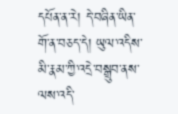དཔོན་ན་རེ། དེ་བཞིན་ཡིན་གོ་ན་བཅད་དེ། ཡུལ་འདིས་མི་རྣམ་ཀྱི་འདྲེ་བསྒྲུབ་ནས་ལས་འདི་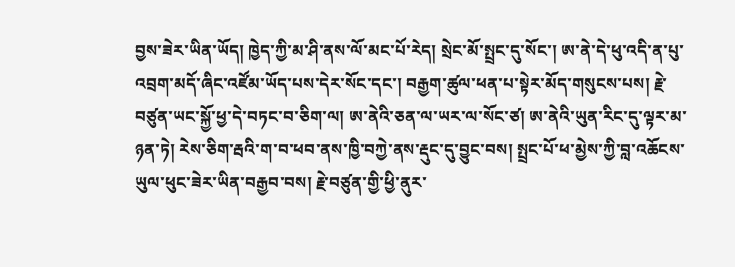བྱས་ཟེར་ཡིན་ཡོད། ཁྱེད་ཀྱི་མ་ཤི་ནས་ལོ་མང་པོ་རེད། སྲེང་མོ་སྤྲང་དུ་སོང་། ཨ་ནེ་དེ་ཕུ་འདི་ན་པུ་འབྲག་མདོ་ཞིང་འཛོམ་ཡོད་པས་དེར་སོང་དང་། བརྒྱག་ཚུལ་ཕན་པ་སྟེར་མོད་གསུངས་པས། རྗེ་བཙུན་ཡང་སྐྱོ་ཕྱ་དེ་བཏང་བ་ཅིག་ལ། ཨ་ནེའི་ཅན་ལ་ཡར་ལ་སོང་ཙ། ཨ་ནེའི་ཡུན་རིང་དུ་ལྟར་མ་ཉན་ཏེ། རེས་ཅིག་རྦའི་ག་བ་ཕབ་ནས་ཁྱི་བཀྱེ་ནས་རྡུང་དུ་བྱུང་བས། སྤྲང་པོ་ཕ་མྱེས་ཀྱི་བླ་འཆོངས་ཡུལ་ཕུང་ཟེར་ཡིན་བརྒྱབ་བས། རྗེ་བཙུན་གྱི་ཕྱི་ནུར་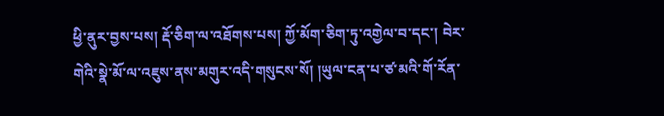ཕྱི་ནུར་བྱས་པས། རྡོ་ཅིག་ལ་འཐོགས་པས། ཀྱོ་མོག་ཅིག་ཏུ་འགྱེལ་བ་དང་། བེར་གེའི་སྣེ་མོ་ལ་འཇུས་ནས་མགུར་འདི་གསུངས་སོ། །ཡུལ་ངན་པ་ཙ་མའི་གོ་རོན་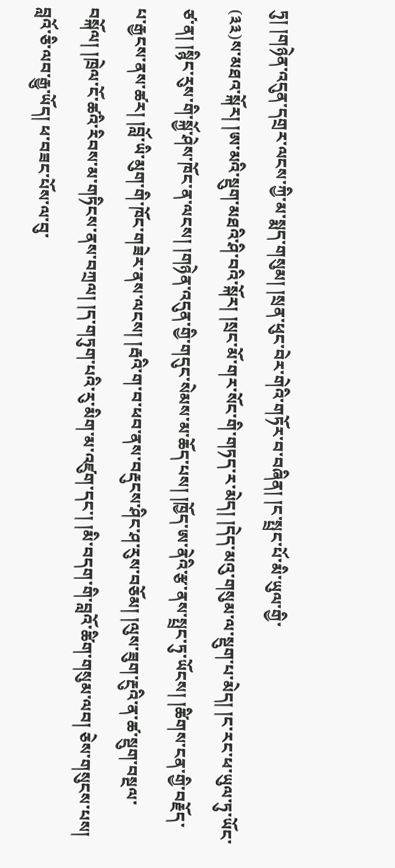ཏུ། །གཉེན་འདུན་དགྲར་ལངས་ཀྱི་མ་སྨད་གསུམ། །སྲན་ཕུང་བེར་གེའི་གཏོར་བ་བཞིན། །ང་སྤྲང་པོ་མི་ཡུལ་གྱི་
(༣༣)ས་མཐའ་སྐོར། །ཨ་མའི་སྡུག་མཐའི་ཤི་བའི་སྐོར། །སྲང་མོ་གར་སོང་གི་གཏད་ར་མེད། །དེད་མའུ་གསུམ་ལ་སྡུག་པ་མེད། །ང་རང་ཕ་ཡུལ་ཏུ་ཡོང་ཙ་ན། །སྙིང་རུས་གི་སྐྱོ་ཤེས་ཁོང་ན་ལངས། །གཉེན་འདུན་གྱི་གདུང་སེམས་མ་ཆོད་པས། །ཁྱོད་ཨ་ནེའི་རྩ་ནས་སྤྲང་ཏུ་ཡོངས། །ཚིགས་ངན་གྱི་བརྗོད་པ་རྒྱངས་ནས་ཚར། །བློ་ཡི་མུག་གི་ཁོང་གཟེར་ནས་ལངས། །རྦའི་ག་བ་ཕབ་ནས་བརྡུངས་ཤིང་ཤ་རུས་བཅོམ། །ལུས་ཟུག་རྔུའི་ན་ཚ་སྡུག་བསྔལ་བསྐོལ། །ཁྲེལ་ངོ་ཚའི་རིབས་མ་གཏིངས་ནས་བཀྲལ། །ད་གཏུག་པའི་རུ་མིག་མ་འཛུག་དང་། །མི་བདག་གི་བླའོ་ཚིག་གསུམ་ལབ། ཅེས་གསུངས་པས། བླའོ་ཅི་ལབ་རྒྱུ་ཡོད། ཕ་བཟང་པོས་ལ་བུ་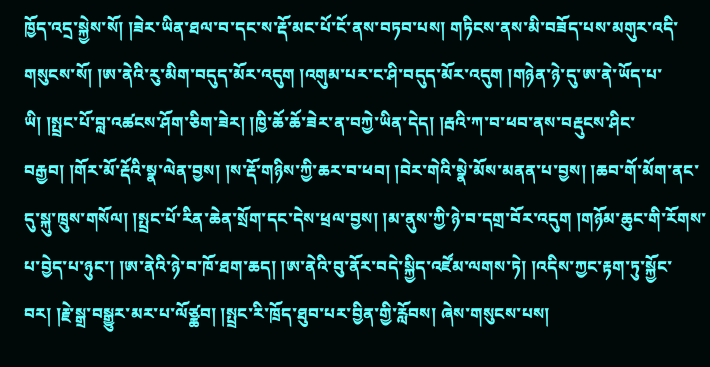ཁྱོད་འདྲ་སྐྱེས་སོ། །ཟེར་ཡིན་ཐལ་བ་དང་ས་རྡོ་མང་པོ་ངོ་ནས་བཏབ་པས། གཏིངས་ནས་མི་བཟོད་པས་མགུར་འདི་གསུངས་སོ། །ཨ་ནེའི་རུ་མིག་བདུད་མོར་འདུག །འགུམ་པར་ང་ཤི་བདུད་མོར་འདུག །གཉེན་ཉེ་དུ་ཨ་ནེ་ཡོད་པ་ཡི། །སྤྲང་པོ་བླ་འཚངས་ཤོག་ཅིག་ཟེར། །ཁྱི་ཆོ་ཆོ་ཟེར་ན་བཀྱེ་ཡིན་དེད། །རྦའི་ཀ་བ་ཕབ་ནས་བརྡུངས་ཤིང་བརྒྱབ། །གོར་མོ་རྡོའི་སྣ་ལེན་བྱས། །ས་རྡོ་གཉིས་ཀྱི་ཆར་བ་ཕབ། །བེར་གེའི་སྣེ་མོས་མནན་པ་བྱས། །ཆབ་གོ་མོག་ནང་དུ་སྐུ་ཁྲུས་གསོལ། །སྤྲང་པོ་རིན་ཆེན་སྲོག་དང་དེས་ཕྲལ་བྱས། །མ་ནུས་ཀྱི་ཉེ་བ་དགྲ་བོར་འདུག །གཉོམ་ཆུང་གི་རོགས་པ་བྱེད་པ་ཉུང་། །ཨ་ནེའི་ཉེ་བ་ཁོ་ཐག་ཆད། །ཨ་ནེའི་བུ་ནོར་བདེ་སྐྱིད་འཛོམ་ལགས་ཏེ། །འདིས་ཀྱང་རྟག་ཏུ་སྐྱོང་བར། །རྗེ་སྒྲ་བསྒྱུར་མར་པ་ལོཙྪབ། །སྤྲང་རི་ཁྲོད་ཐུབ་པར་བྱིན་གྱི་རློབས། ཞེས་གསུངས་པས།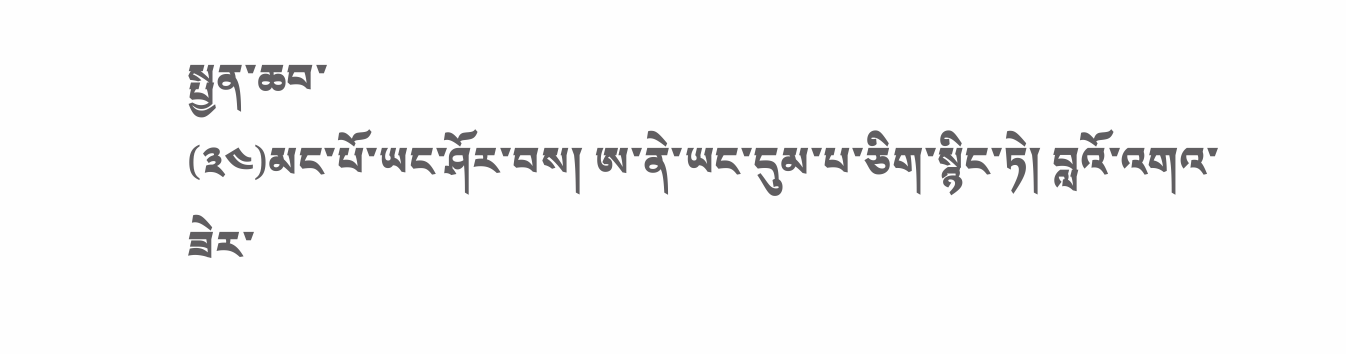སྤྱན་ཆབ་
(༣༤)མང་པོ་ཡང་ཤོར་བས། ཨ་ནེ་ཡང་དུམ་པ་ཅིག་སྙིང་ཏེ། བླའོ་འགའ་ཟེར་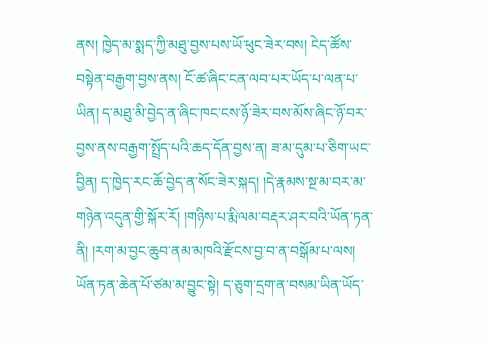ནས། ཁྱེད་མ་སྨད་ཀྱི་མཐུ་བྱས་པས་ཡོ་ཕུང་ཟེར་བས། ངེད་ཚོས་བསྟེན་བརྒྱག་བྱས་ནས། ངོ་ཚ་ཞིང་ངན་ལབ་པར་ཡོད་པ་ལན་པ་ཡིན། ད་མཐུ་མི་བྱེད་ན་ཞིང་ཁང་ངས་ཉོ་ཟེར་བས་མོས་ཞིང་ཉོ་བར་བྱས་ནས་བརྒྱག་སྤྲོད་པའི་ཆད་དོན་བྱས་ན། ཟ་མ་དུམ་པ་ཅིག་ཡང་བྱིན། ད་ཁྱེད་རང་ཆོ་བྱེད་ན་སོང་ཟེར་སྐད། །དེ་རྣམས་སྔ་མ་བར་མ་གཉེན་འདུན་གྱི་སྐོར་རོ། །གཉིས་པ་རྨི་ལམ་བརྡར་ཤར་བའི་ཡོན་ཏན་ནི། །རག་མ་བྱང་ཆུབ་ནམ་མཁའི་རྫོངས་བྱ་བ་ན་བསྒོམ་པ་ལས། ཡོན་ཏན་ཆེན་པོ་ཙམ་མ་བྱུང་སྟེ། ད་ཅུག་དྲག་ན་བསམ་ཡིན་ཡོད་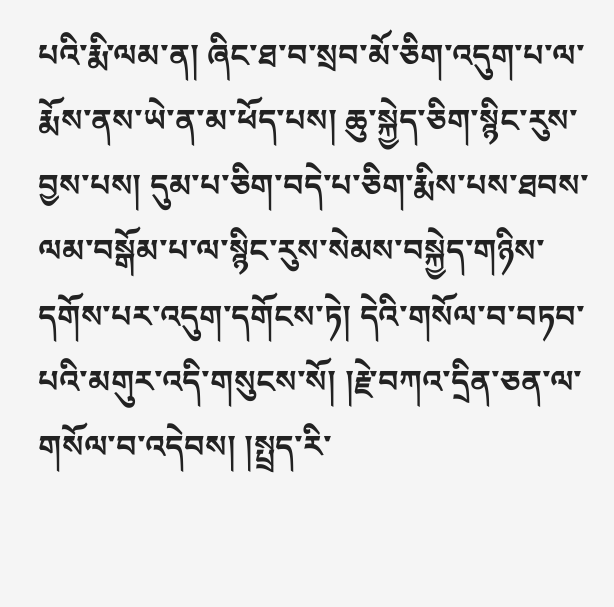པའི་རྨི་ལམ་ན། ཞིང་ཐ་བ་སྲབ་མོ་ཅིག་འདུག་པ་ལ་རྨོས་ནས་ཡེ་ན་མ་ཕོད་པས། ཆུ་སྐྱེད་ཅིག་སྙིང་རུས་བྱས་པས། དུམ་པ་ཅིག་བདེ་པ་ཅིག་རྨིས་པས་ཐབས་ལམ་བསྒོམ་པ་ལ་སྙིང་རུས་སེམས་བསྐྱེད་གཉིས་དགོས་པར་འདུག་དགོངས་ཏེ། དེའི་གསོལ་བ་བཏབ་པའི་མགུར་འདི་གསུངས་སོ། །རྗེ་བཀའ་དྲིན་ཅན་ལ་གསོལ་བ་འདེབས། །སྤྲད་རི་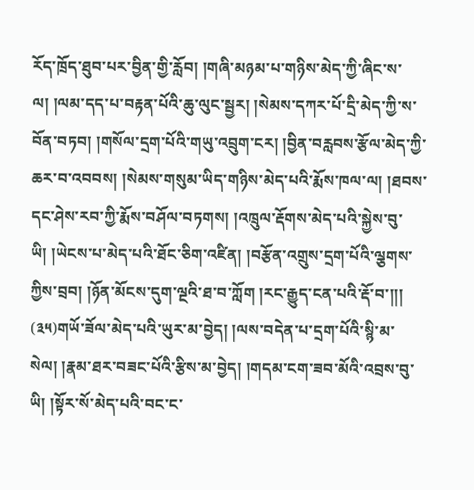རོད་ཁྲོད་ཐུབ་པར་བྱིན་གྱི་རློབ། །གཞི་མཉམ་པ་གཉིས་མེད་ཀྱི་ཞིང་ས་ལ། །ལམ་དད་པ་བརྟན་པོའི་ཆུ་ལུང་སྦྱར། །སེམས་དཀར་པོ་དྲི་མེད་ཀྱི་ས་བོན་བཏབ། །གསོལ་དྲག་པོའི་གཡུ་འབྲུག་ངར། །བྱིན་བརླབས་རྩོལ་མེད་ཀྱི་ཆར་བ་འབབས། །སེམས་གསུམ་ཡིད་གཉིས་མེད་པའི་རྨོས་ཁལ་ལ། །ཐབས་དང་ཤེས་རབ་ཀྱི་རྨོས་བཤོལ་བཏགས། །འཁྲུལ་རྡོགས་མེད་པའི་སྐྱེས་བུ་ཡི། །ཡེངས་པ་མེད་པའི་ཐོང་ཅིག་འཛིན། །བརྩོན་འགྲུས་དྲག་པོའི་ལྕགས་ཀྱིས་བྲབ། །ཉོན་མོངས་དུག་ལྔའི་ཐ་བ་ཀློག །རང་རྒྱུད་ངན་པའི་རྡོ་བ་།།།
(༣༥)གཡོ་ཟོལ་མེད་པའི་ཡུར་མ་བྱེད། །ལས་བདེན་པ་དྲག་པོའི་སྙི་མ་སེལ། །རྣམ་ཐར་བཟང་པོའི་རྩིས་མ་བྱེད། །གདམ་ངག་ཟབ་མོའི་འབྲས་བུ་ཡི། །སྟོར་སོ་མེད་པའི་བང་ང་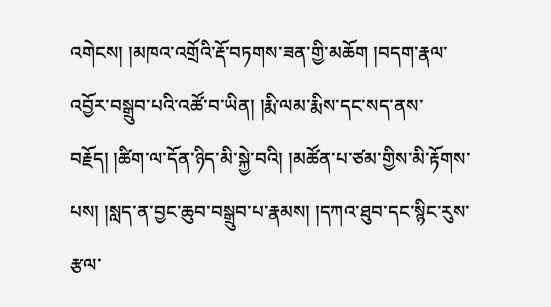འགེངས། །མཁའ་འགྲོའི་རྡོ་བཏགས་ཟན་གྱི་མཆོག །བདག་རྣལ་འབྱོར་བསྒྲུབ་པའི་འཚོ་བ་ཡིན། །རྨི་ལམ་རྨིས་དང་སད་ནས་བརྗོད། །ཚིག་ལ་དོན་ཉིད་མི་སྐྱེ་བའི། །མཚོན་པ་ཙམ་གྱིས་མི་རྟོགས་པས། །སླད་ན་བྱང་ཆུབ་བསྒྲུབ་པ་རྣམས། །དཀའ་ཐུབ་དང་སྙིང་རུས་རྩལ་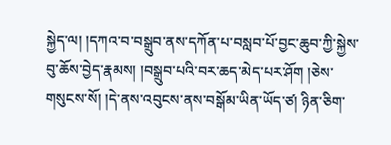སྐྱེད་ལ། །དཀའ་བ་བསྒྲུབ་ནས་དཀོན་པ་བསླབ་པོ་བྱང་ཆུབ་ཀྱི་སྐྱེས་བུ་ཆོས་བྱེད་རྣམས། །བསྒྲུབ་པའི་བར་ཆད་མེད་པར་ཤོག །ཅེས་གསུངས་སོ། །དེ་ནས་འབུངས་ནས་བསྒོམ་ཡིན་ཡོད་ཙ། ཉིན་ཅིག་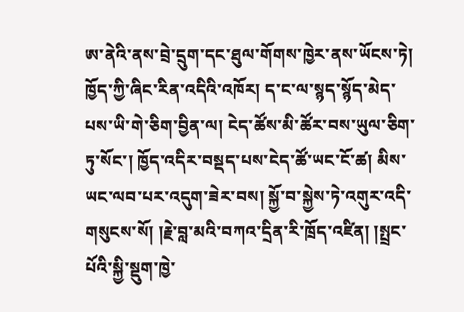ཨ་ནེའི་ནས་བྲེ་དྲུག་དང་ཐུལ་གོགས་ཁྱེར་ནས་ཡོངས་ཏེ། ཁྱོད་ཀྱི་ཞིང་རིན་འདིའི་འཁོར། ད་ང་ལ་སྙད་སྙོད་མེད་པས་ཡི་གེ་ཅིག་བྱིན་ལ། ངེད་ཚོས་མི་ཚོར་བས་ཡུལ་ཅིག་ཏུ་སོང་། ཁྱོད་འདིར་བསྡད་པས་ངེད་ཚོ་ཡང་ངོ་ཚ། མིས་ཡང་ལབ་པར་འདུག་ཟེར་བས། སྐྱོ་བ་སྐྱེས་ཏེ་འགུར་འདི་གསུངས་སོ། །རྗེ་བླ་མའི་བཀའ་དྲིན་རི་ཁྲོད་འཛིན། །སྤྲང་པོའི་སྐྱི་སྡུག་ཁྱེ་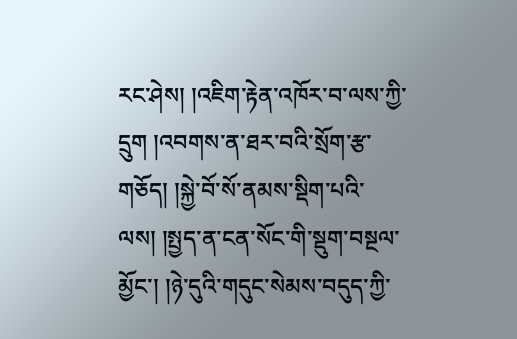རང་ཤེས། །འཇིག་རྟེན་འཁོར་བ་ལས་ཀྱི་དྲུག །འབགས་ན་ཐར་བའི་སྲོག་རྩ་གཅོད། །སྐྱེ་བོ་སོ་ནམས་སྡིག་པའི་ལས། །སྤྱད་ན་ངན་སོང་གི་སྡུག་བསྔལ་མྱོང་། །ཉེ་དུའི་གདུང་སེམས་བདུད་ཀྱི་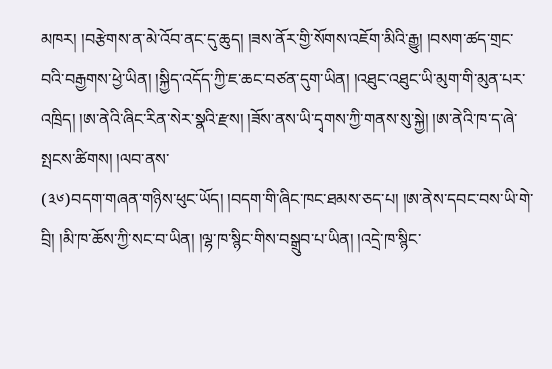མཁར། །བརྩེགས་ན་མེ་འོབ་ནང་དུ་ཆུད། །ཟས་ནོར་གྱི་སོགས་འཇོག་མིའི་རྒྱུ། །བསག་ཚད་གྲང་བའི་བརྒྱགས་ཕྱེ་ཡིན། །སྐྱིད་འདོད་ཀྱི་ཇ་ཆང་བཙན་དུག་ཡིན། །འཐུང་འཐུང་ཡི་མུག་གི་མུན་པར་འཁྲིད། །ཨ་ནེའི་ཞིང་རིན་སེར་སྣའི་རྫས། །ཟོས་ནས་ཡི་དྭགས་ཀྱི་གནས་སུ་སྐྱེ། །ཨ་ནེའི་ཁ་ད་ཞེ་སྤངས་ཚིགས། །ལབ་ནས་
(༣༦)བདག་གཞན་གཉིས་ཕུང་ཡོད། །བདག་གི་ཞིང་ཁང་ཐམས་ཅད་པ། །ཨ་ནེས་དབང་བས་ཡི་གེ་བྲི། །མི་ཁ་ཆོས་ཀྱི་སང་བ་ཡིན། །ལྷ་ཁ་སྙིང་གིས་བསྒྲུབ་པ་ཡིན། །འདྲེ་ཁ་སྙིང་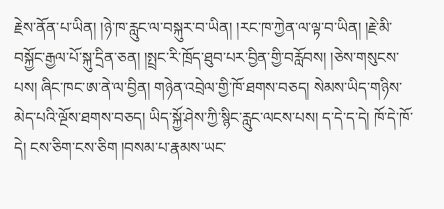རྗེས་ནོན་པ་ཡིན། །ཉེ་ཁ་རླུང་ལ་བསྐུར་བ་ཡིན། །རང་ཁ་ཀྱེན་ལ་ལྟ་བ་ཡིན། །རྗེ་མི་བསྐྱོང་རྒྱལ་པོ་སྐུ་དྲིན་ཅན། །སྤྲང་རི་ཁྲོད་ཐུབ་པར་བྱིན་གྱི་བརློབས། །ཅེས་གསུངས་པས། ཞིང་ཁང་ཨ་ནེ་ལ་བྱིན། གཉེན་འབྲེལ་གྱི་ཁོ་ཐགས་བཅད། སེམས་ཡིད་གཉིས་མེད་པའི་ལྔོས་ཐགས་བཅད། ཡིད་སྐྱོ་ཤེས་ཀྱི་སྙིང་རླུང་ལངས་པས། ད་དེ་ད་དེ། ཁོ་དེ་ཁོ་དེ། ངས་ཅིག་ངས་ཅིག །བསམ་པ་རྣམས་ཡང་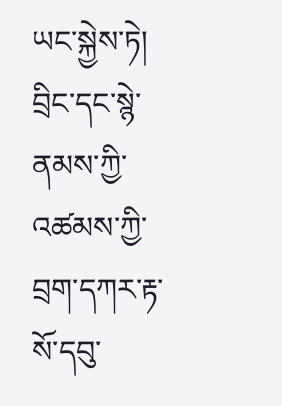ཡང་སྐྱེས་ཏེ། བྲིང་དང་སྙེ་ནམས་ཀྱི་འཚམས་ཀྱི་བྲག་དཀར་རྟ་སོ་དབུ་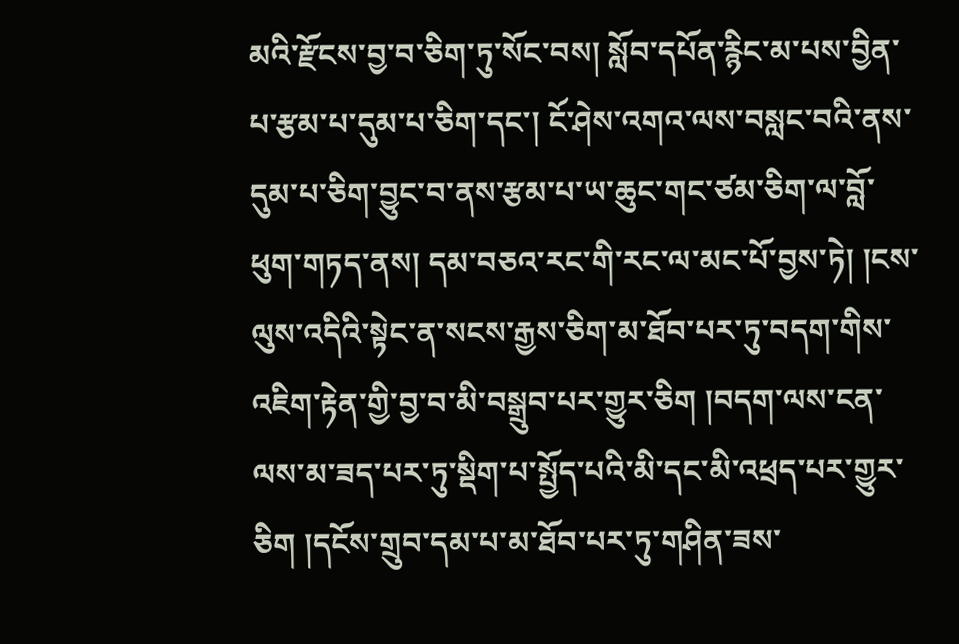མའི་རྫོངས་བྱ་བ་ཅིག་ཏུ་སོང་བས། སློབ་དཔོན་རྙིང་མ་པས་བྱིན་པ་རྩམ་པ་དུམ་པ་ཅིག་དང་། ངོ་ཤེས་འགའ་ལས་བསླང་བའི་ནས་དུམ་པ་ཅིག་བྱུང་བ་ནས་རྩམ་པ་ཡ་ཆུང་གང་ཙམ་ཅིག་ལ་བློ་ཕུག་གཏད་ནས། དམ་བཅའ་རང་གི་རང་ལ་མང་པོ་བྱས་ཏེ། །ངས་ལུས་འདིའི་སྟེང་ན་སངས་རྒྱས་ཅིག་མ་ཐོབ་པར་ཏུ་བདག་གིས་འཇིག་རྟེན་གྱི་བྱ་བ་མི་བསྒྲུབ་པར་གྱུར་ཅིག །བདག་ལས་ངན་ལས་མ་ཟད་པར་ཏུ་སྡིག་པ་སྤྱོད་པའི་མི་དང་མི་འཕྲད་པར་གྱུར་ཅིག །དངོས་གྲུབ་དམ་པ་མ་ཐོབ་པར་ཏུ་གཤིན་ཟས་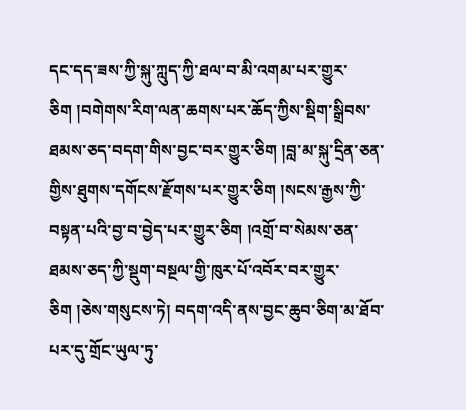དང་དད་ཟས་ཀྱི་སྐུ་ཀླུད་ཀྱི་ཐལ་བ་མི་འགམ་པར་གྱུར་ཅིག །བགེགས་རིག་ལན་ཆགས་པར་ཆོད་ཀྱིས་སྡིག་སྒྲིབས་ཐམས་ཅད་བདག་གིས་བྱང་བར་གྱུར་ཅིག །བླ་མ་སྐུ་དྲིན་ཅན་གྱིས་ཐུགས་དགོངས་རྫོགས་པར་གྱུར་ཅིག །སངས་རྒྱས་ཀྱི་བསྟན་པའི་བྱ་བ་བྱེད་པར་གྱུར་ཅིག །འགྲོ་བ་སེམས་ཅན་ཐམས་ཅད་ཀྱི་སྡུག་བསྔལ་གྱི་ཁུར་པོ་འབོར་བར་གྱུར་ཅིག །ཅེས་གསུངས་ཏེ། བདག་འདི་ནས་བྱང་ཆུབ་ཅིག་མ་ཐོབ་པར་དུ་གྲོང་ཡུལ་ཏུ་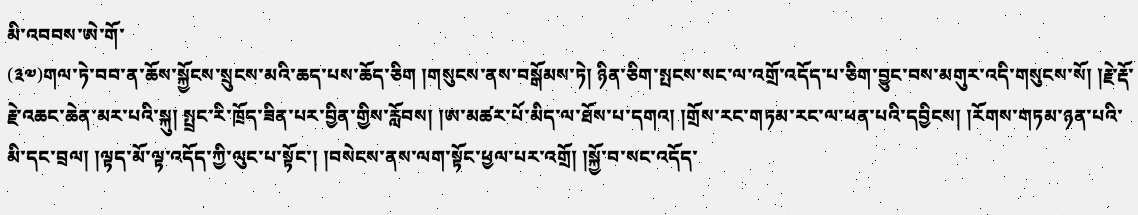མི་འབབས་ཨེ་གོ་
(༣༧)གལ་ཏེ་བབ་ན་ཆོས་སྐྱོངས་སྲུངས་མའི་ཆད་པས་ཆོད་ཅིག །གསུངས་ནས་བསྒོམས་ཏེ། ཉིན་ཅིག་སྤངས་སང་ལ་འགྲོ་འདོད་པ་ཅིག་བྱུང་བས་མགུར་འདི་གསུངས་སོ། །རྗེ་རྡོ་རྗེ་འཆང་ཆེན་མར་པའི་སྐུ། སྤྲང་རི་ཁྲོད་ཟིན་པར་བྱིན་གྱིས་རློབས། །ཨ་མཚར་པོ་མིད་ལ་ཐོས་པ་དགའ། །གྲོས་རང་གཏམ་རང་ལ་ཕན་པའི་དབྱིངས། །རོགས་གཏམ་ཉན་པའི་མི་དང་བྲལ། །ལྟད་མོ་ལྟ་འདོད་ཀྱི་ལུང་པ་སྟོང་། །བསེངས་ནས་ལག་སྟོང་ཕྱལ་པར་འགྲོ། །སྐྱོ་བ་སང་འདོད་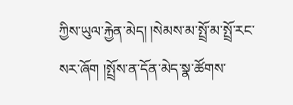ཀྱིས་ཡུལ་རྐྱེན་མེད། །སེམས་མ་སྤྲོ་མ་སྤྲོ་རང་སར་ཞོག །སྤྲོས་ན་དོན་མེད་སྣ་ཚོགས་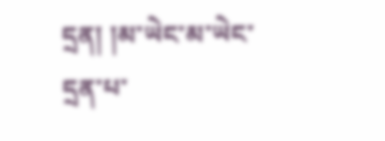དྲན། །མ་ཡེང་མ་ཡེང་དྲན་པ་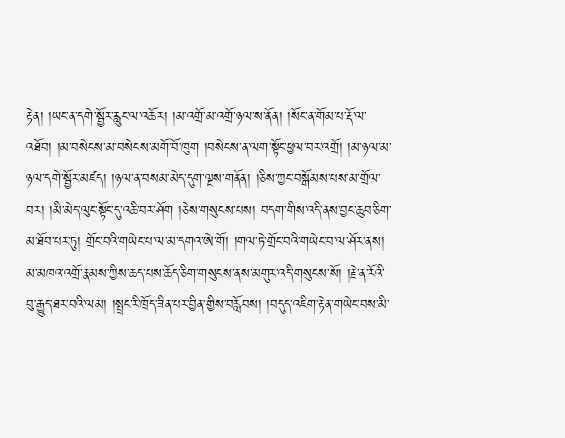རྟེན། །ཡང་ན་དགེ་སྦྱོར་རླུང་ལ་འཆོར། །མ་འགྲོ་མ་འགྲོ་ཉལ་ས་ནོན། །སོང་ན་གོམ་པ་རྡོ་ལ་འཐོབ། །མ་བསེངས་མ་བསེངས་མགོ་བོ་ཁུག །བསེངས་ན་ལག་སྟོང་ཕྱལ་བར་འགྲོ། །མ་ཉལ་མ་ཉལ་དགེ་སྦྱོར་མཛད། །ཉལ་ན་བསམ་མེད་དུག་ལྔས་གནོན། །ཅིས་ཀྱང་བསྒོམས་པས་མ་གྲོལ་བར། །མི་མེད་ལུང་སྟོང་དུ་འཆི་བར་ཤོག །ཅེས་གསུངས་པས། བདག་གིས་འདི་ནས་བྱང་ཆུབ་ཅིག་མ་ཐོབ་པར་ཏུ། གྲོང་བའི་གཡེང་པ་ལ་མ་དགའ་ཨེ་གོ། །གལ་ཏེ་གྲོང་བའི་གཡེང་བ་ལ་ཤོར་ནས། མ་མཁའ་འགྲོ་རྣམས་ཀྱིས་ཆད་པས་ཆོད་ཅིག་གསུངས་ནས་མགུར་འདི་གསུངས་སོ། །རྗེ་ན་རོའི་བུ་རྒྱུད་ཐར་བའི་ལམ། །སྤྲང་རི་ཁྲོད་ཟིན་པར་བྱིན་གྱིས་བརློབས། །བདུད་འཇིག་རྟེན་གཡེང་བས་མི་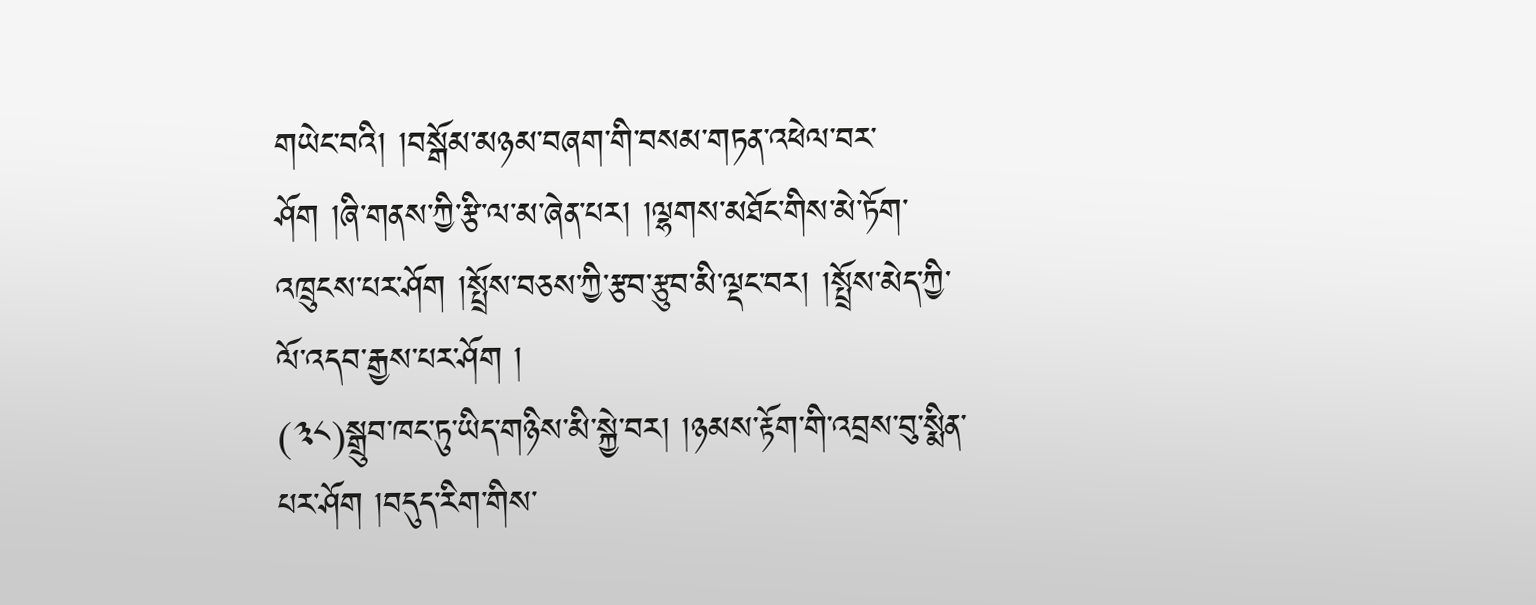གཡེང་བའི། །བསྒོམ་མཉམ་བཞག་གི་བསམ་གཏན་འཕེལ་བར་ཤོག །ཞི་གནས་ཀྱི་རྩི་ལ་མ་ཞེན་པར། །ལྷགས་མཐོང་གིས་མེ་ཏོག་འཁྲུངས་པར་ཤོག །སྤྲོས་བཅས་ཀྱི་རྩབ་རྩུབ་མི་ལྡང་བར། །སྤྲོས་མེད་ཀྱི་ལོ་འདབ་རྒྱས་པར་ཤོག །
(༣༨)སྒྲུབ་ཁང་ཏུ་ཡིད་གཉིས་མི་སྐྱེ་བར། །ཉམས་རྟོག་གི་འབྲས་བུ་སྨིན་པར་ཤོག །བདུད་རིག་གིས་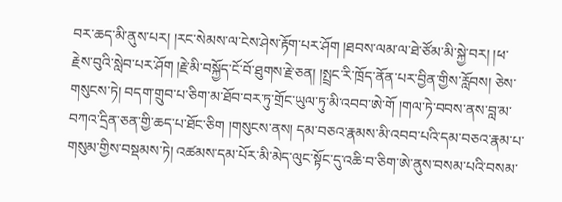བར་ཆད་མི་ནུས་པར། །རང་སེམས་ལ་ངེས་ཤེས་རྟོག་པར་ཤོག །ཐབས་ལམ་ལ་ཐེ་ཙོམ་མི་སྐྱེ་བར། །ཕ་རྗེས་བུའི་སླེབ་པར་ཤོག །རྗེ་མི་བསྐྱོད་ངོ་བོ་ཐུགས་རྗེ་ཅན། །སྤྲང་རི་ཁྲོད་ནོན་པར་བྱིན་གྱིས་རློབས། ཅེས་གསུངས་ཏེ། བདག་གྲུབ་པ་ཅིག་མ་ཐོབ་བར་ཏུ་གྲོང་ཡུལ་ཏུ་མི་འབབ་ཨེ་གོ །གལ་ཏེ་བབས་ནས་བླ་མ་བཀའ་དྲིན་ཅན་གྱི་ཆད་པ་ཐོང་ཅིག །གསུངས་ནས། དམ་བཅའ་རྣམས་མི་འབབ་པའི་དམ་བཅའ་རྣམ་པ་གསུམ་གྱིས་བསྡམས་ཏེ། འཚམས་དམ་པོར་མི་མེད་ལུང་སྟོང་དུ་འཆི་བ་ཅིག་ཨེ་ནུས་བསམ་པའི་བསམ་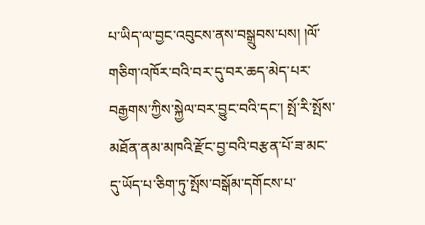པ་ཡིད་ལ་བྱང་འབུངས་ནས་བསྒྲུབས་པས། །ལོ་གཅིག་འཁོར་བའི་བར་དུ་བར་ཆད་མེད་པར་བརྒྱགས་ཀྱིས་སྐྱེལ་བར་བྱུང་བའི་དང་། སྤོ་རི་སྤོས་མཐོན་ནམ་མཁའི་རྫོང་བྱ་བའི་བརྩན་པོ་ཟ་མང་དུ་ཡོད་པ་ཅིག་ཏུ་སྤོས་བསྒོམ་དགོངས་པ་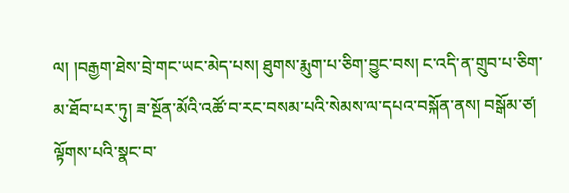ལ། །བརྒྱག་ཐེས་བྲེ་གང་ཡང་མེད་པས། ཐུགས་རྨུག་པ་ཅིག་བྱུང་བས། ང་འདི་ན་གྲུབ་པ་ཅིག་མ་ཐོབ་པར་ཏུ། ཟ་སྔོན་མོའི་འཚོ་བ་རང་བསམ་པའི་སེམས་ལ་དཔའ་བསྐོན་ནས། བསྒོམ་ཙ། ལྟོགས་པའི་སྣང་བ་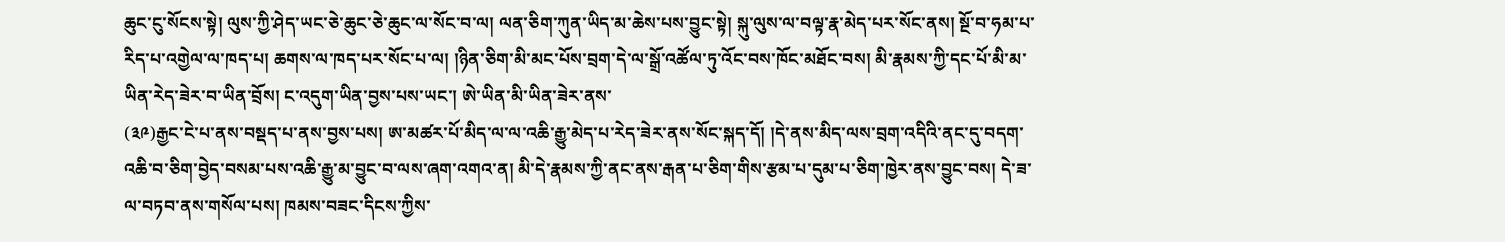ཆུང་ངུ་སོངས་སྟེ། ལུས་ཀྱི་ཤེད་ཡང་ཅེ་ཆུང་ཅེ་ཆུང་ལ་སོང་བ་ལ། ལན་ཅིག་ཀུན་ཡིད་མ་ཆེས་པས་བྱུང་སྟེ། སྐུ་ལུས་ལ་བལྟ་རྣ་མེད་པར་སོང་ནས། སྔོ་བ་ཧམ་པ་རིད་པ་འགྱེལ་ལ་ཁད་པ། ཆགས་ལ་ཁད་པར་སོང་པ་ལ། །ཉིན་ཅིག་མི་མང་པོས་བྲག་དེ་ལ་སྒྲོ་འཚོལ་ཏུ་འོང་བས་ཁོང་མཐོང་བས། མི་རྣམས་ཀྱི་དང་པོ་མི་མ་ཡིན་རེད་ཟེར་བ་ཡིན་བྲོས། ང་འདུག་ཡིན་བྱས་པས་ཡང་། ཨེ་ཡིན་མི་ཡིན་ཟེར་ནས་
(༣༩)རྒྱང་ངེ་པ་ནས་བསྡད་པ་ནས་བྱས་པས། ཨ་མཚར་པོ་མིད་ལ་ལ་འཆི་རྒྱུ་མེད་པ་རེད་ཟེར་ནས་སོང་སྐད་དོ། །དེ་ནས་མིད་ལས་བྲག་འདིའི་ནང་དུ་བདག་འཆི་བ་ཅིག་བྱེད་བསམ་པས་འཆི་རྒྱུ་མ་བྱུང་བ་ལས་ཞག་འགའ་ན། མི་དེ་རྣམས་ཀྱི་ནང་ནས་རྒན་པ་ཅིག་གིས་རྩམ་པ་དུམ་པ་ཅིག་ཁྱེར་ནས་བྱུང་བས། དེ་ཟ་ལ་བཏབ་ནས་གསོལ་པས། ཁམས་བཟང་དིངས་ཀྱིས་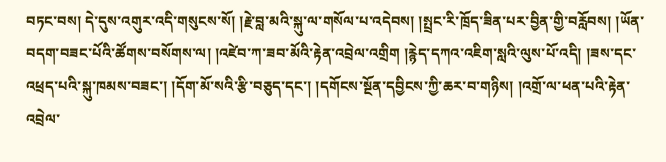བཏང་བས། དེ་དུས་འགུར་འདི་གསུངས་སོ། །རྗེ་བླ་མའི་སྐུ་ལ་གསོལ་པ་འདེབས། །སྤྲང་རི་ཁྲོད་ཟིན་པར་བྱིན་གྱི་བརློབས། །ཡོན་བདག་བཟང་པོའི་ཚོགས་བསོགས་ལ། །འཛེབ་ཀ་ཟབ་མོའི་རྟེན་འབྲེལ་འགྲིག །རྙེད་དཀའ་འཇིག་སླའི་ལུས་པོ་འདི། །ཟས་དང་འཕྲད་པའི་སྐུ་ཁམས་བཟང་། །དོག་མོ་སའི་རྩི་བཅུད་དང་། །དགོངས་སྔོན་དབྱིངས་ཀྱི་ཆར་བ་གཉིས། །འགྲོ་ལ་ཕན་པའི་རྟེན་འབྲེལ་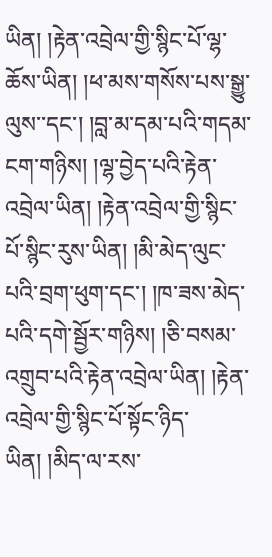ཡིན། །རྟེན་འབྲེལ་གྱི་སྙིང་པོ་ལྷ་ཆོས་ཡིན། །ཕ་མས་གསོས་པས་སྒྱུ་ལུས་་དང་། །བླ་མ་དམ་པའི་གདམ་ངག་གཉིས། །ལྷ་བྱེད་པའི་རྟེན་འབྲེལ་ཡིན། །རྟེན་འབྲེལ་གྱི་སྙིང་པོ་སྙིང་རུས་ཡིན། །མི་མེད་ལུང་པའི་བྲག་ཕུག་དང་། །ཁ་ཟས་མེད་པའི་དགེ་སྦྱོར་གཉིས། །ཅི་བསམ་འགྲུབ་པའི་རྟེན་འབྲེལ་ཡིན། །རྟེན་འབྲེལ་གྱི་སྙིང་པོ་སྟོང་ཉིད་ཡིན། །མིད་ལ་རས་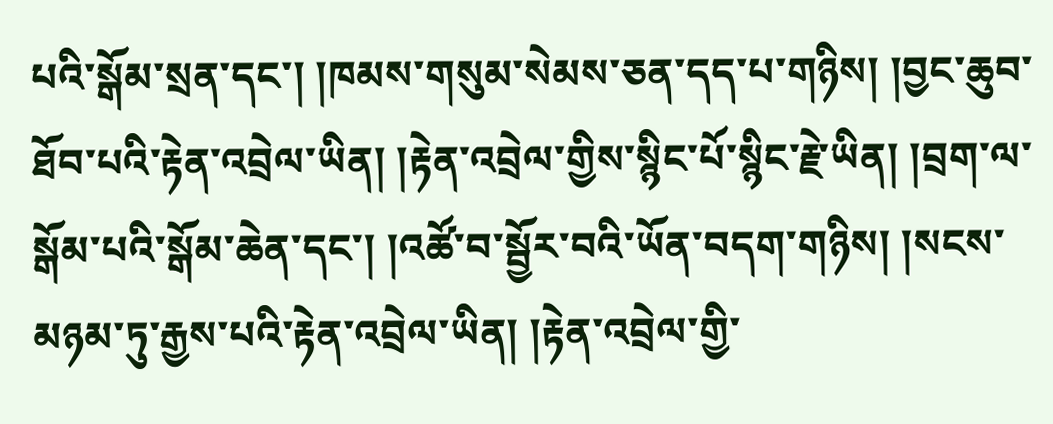པའི་སྒོམ་སྲན་དང་། །ཁམས་གསུམ་སེམས་ཅན་དད་པ་གཉིས། །བྱང་ཆུབ་ཐོབ་པའི་རྟེན་འབྲེལ་ཡིན། །རྟེན་འབྲེལ་གྱིས་སྙིང་པོ་སྙིང་རྗེ་ཡིན། །བྲག་ལ་སྒོམ་པའི་སྒོམ་ཆེན་དང་། །འཚོ་བ་སྦྱོར་བའི་ཡོན་བདག་གཉིས། །སངས་མཉམ་ཏུ་རྒྱས་པའི་རྟེན་འབྲེལ་ཡིན། །རྟེན་འབྲེལ་གྱི་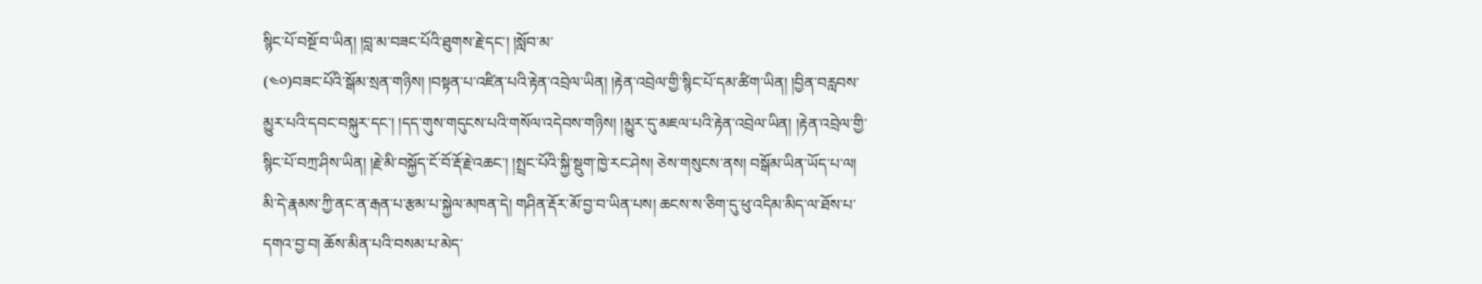སྙིང་པོ་བསྔོ་བ་ཡིན། །བླ་མ་བཟང་པོའི་ཐུགས་རྗེ་དང་། །སློབ་མ་
(༤༠)བཟང་པོའི་སྒོམ་སྲན་གཉིས། །བསྟན་པ་འཛིན་པའི་རྟེན་འབྲེལ་ཡིན། །རྟེན་འབྲེལ་གྱི་སྙིང་པོ་དམ་ཚིག་ཡིན། །བྱིན་བརླབས་མྱུར་པའི་དབང་བསྐུར་དང་། །དད་གུས་གདུངས་པའི་གསོལ་འདེབས་གཉིས། །མྱུར་དུ་མཇལ་པའི་རྟེན་འབྲེལ་ཡིན། །རྟེན་འབྲེལ་གྱི་སྙིང་པོ་བཀྲ་ཤིས་ཡིན། །རྗེ་མི་བསྐྱོད་ངོ་བོ་རྡོ་རྗེ་འཆང་། །སྤྲང་པོའི་སྐྱི་སྡུག་ཁྱེ་རང་ཤེས། ཅེས་གསུངས་ནས། བསྒོམ་ཡིན་ཡོད་པ་ལ། མི་དེ་རྣམས་ཀྱི་ནང་ན་རྒན་པ་རྩམ་པ་སྐྱེལ་མཁན་དེ། གཤིན་རྡོར་མོ་བྱ་བ་ཡིན་པས། ཆངས་ས་ཅིག་དུ་ཕུ་འདིམ་མིད་ལ་ཐོས་པ་དགའ་བྱ་བ། ཆོས་མིན་པའི་བསམ་པ་མེད་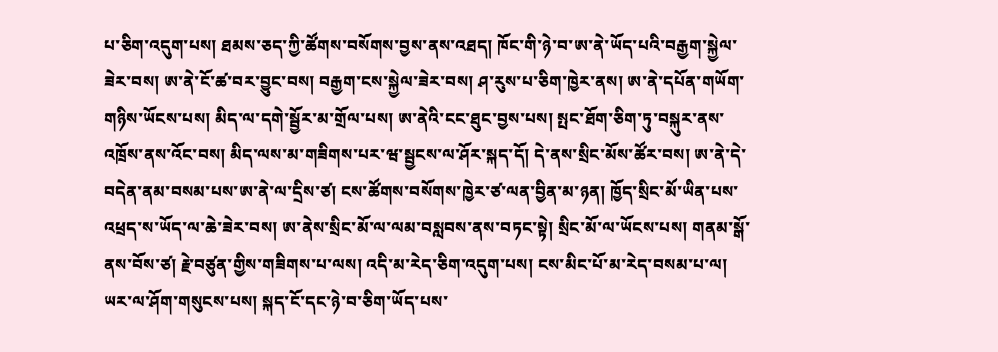པ་ཅིག་འདུག་པས། ཐམས་ཅད་ཀྱི་ཚོགས་བསོགས་བྱས་ནས་འཐད། ཁོང་གི་ཉེ་བ་ཨ་ནེ་ཡོད་པའི་བརྒྱག་སྐྱེལ་ཟེར་བས། ཨ་ནེ་ངོ་ཚ་བར་བྱུང་བས། བརྒྱག་ངས་སྐྱེལ་ཟེར་བས། ཤ་རུས་པ་ཅིག་ཁྱེར་ནས། ཨ་ནེ་དཔོན་གཡོག་གཉིས་ཡོངས་པས། མིད་ལ་དགེ་སྦྱོར་མ་གྲོལ་པས། ཨ་ནེའི་ངང་ཐུང་བྱས་པས། སྤང་ཐོག་ཅིག་ཏུ་བསྐུར་ནས་འཁྲོས་ནས་འོང་བས། མིད་ལས་མ་གཟིགས་པར་ཝ་སྦྱངས་ལ་ཤོར་སྐད་དོ། དེ་ནས་སྲིང་མོས་ཚོར་བས། ཨ་ནེ་དེ་བདེན་ནམ་བསམ་པས་ཨ་ནེ་ལ་དྲིས་ཙ། ངས་ཚོགས་བསོགས་ཁྱེར་ཙ་ལན་བྱིན་མ་ཉན། ཁྱོད་སྲིང་མོ་ཡིན་པས་འཕྲད་ས་ཡོད་ལ་ཆེ་ཟེར་བས། ཨ་ནེས་སྲིང་མོ་ལ་ལམ་བསླབས་ནས་བཏང་སྟེ། སྲིང་མོ་ལ་ཡོངས་པས། གནམ་སྒོ་ནས་བོས་ཙ། རྗེ་བཙུན་གྱིས་གཟིགས་པ་ལས། འདི་མ་རེད་ཅིག་འདུག་པས། ངས་མིང་པོ་མ་རེད་བསམ་པ་ལ། ཡར་ལ་ཤོག་གསུངས་པས། སྐད་ངོ་དང་ཉེ་བ་ཅིག་ཡོད་པས་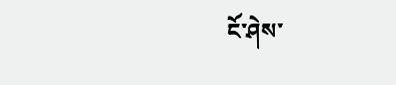ངོ་ཤེས་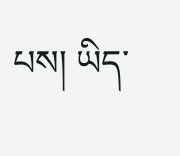པས། ཡིད་